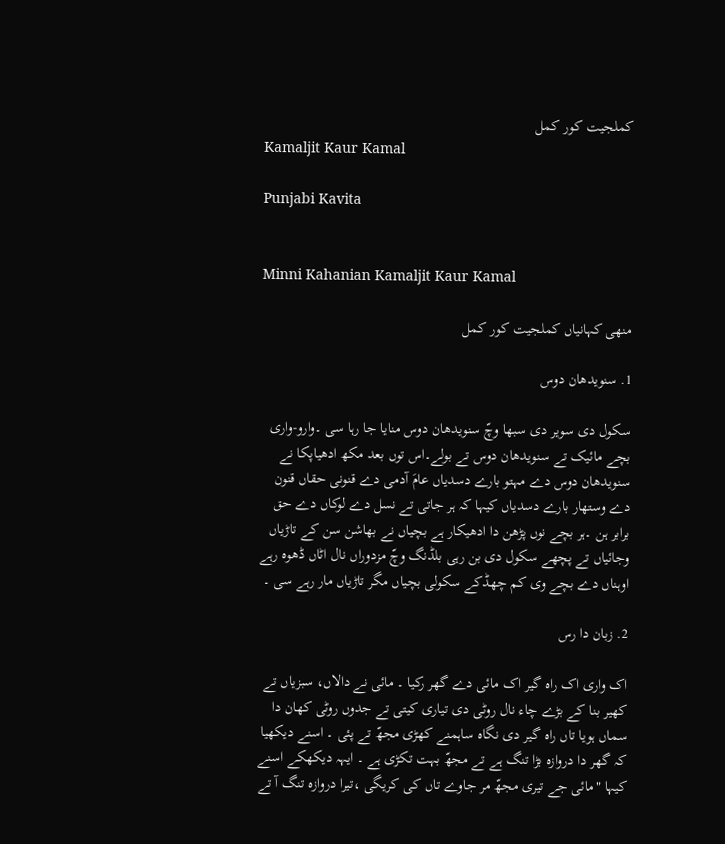کملجیت کور کمل
Kamaljit Kaur Kamal

Punjabi Kavita


Minni Kahanian Kamaljit Kaur Kamal

منھی کہانیاں کملجیت کور کمل

1. سنویدھان دوس

سکول دی سویر دی سبھا وچّ سنویدھان دوس منایا جا رہا سی ۔وارو-واری بچے مائیک تے سنویدھان دوس تے بولے۔اس توں بعد مکھ ادھیاپکا نے سنویدھان دوس دے مہتو بارے دسدیاں عامَ آدمی دے قنونی حقاں قنون دے وستھار بارے دسدیاں کیہا کہ ہر جاتی تے نسل دے لوکاں دے حق برابر ہن ۔ہر بچے نوں پڑھن دا ادھیکار ہے بچیاں نے بھاشن سن کے تاڑیاں وجائیاں تے پچھے سکول دی بن رہی بلڈنگ وچّ مزدوراں نال اٹاں ڈھوہ رہے اوہناں دے بچے وی کم چھڈکے سکولی بچیاں مگر تاڑیاں مار رہے سی ۔

2. زبان دا رس

اک واری اک راہ گیر اک مائی دے گھر رکیا ۔ مائی نے دالاں، سبزیاں تے کھیر بنا کے بڑے چاء نال روٹی دی تیاری کیتی تے جدوں روٹی کھان دا سماں ہویا تاں راہ گیر دی نگاہ ساہمنے کھڑی مجھّ تے پئی ۔ اسنے دیکھیا کہ گھر دا دروازہ بڑا تنگ ہے تے مجھّ بہت تکڑی ہے ۔ ایہہ دیکھکے اسنے کیہا "مائی جے تیری مجھّ مر جاوے تاں کی کریگی ،تیرا دروازہ تنگ آ تے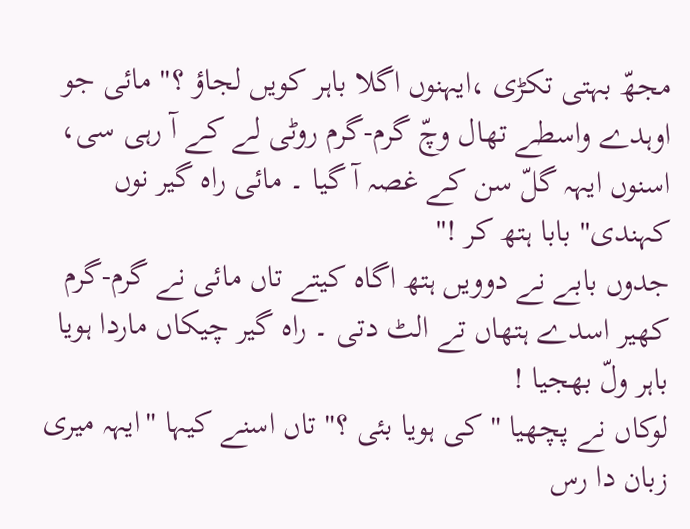مجھّ بہتی تکڑی ،ایہنوں اگلا باہر کویں لجاؤ ؟" مائی جو اوہدے واسطے تھال وچّ گرم-گرم روٹی لے کے آ رہی سی، اسنوں ایہہ گلّ سن کے غصہ آ گیا ۔ مائی راہ گیر نوں کہندی" بابا ہتھ کر !"
جدوں بابے نے دوویں ہتھ اگاہ کیتے تاں مائی نے گرم-گرم کھیر اسدے ہتھاں تے الٹ دتی ۔ راہ گیر چیکاں ماردا ہویا باہر ولّ بھجیا !
لوکاں نے پچھیا "کی ہویا بئی ؟" تاں اسنے کیہا "ایہہ میری زبان دا رس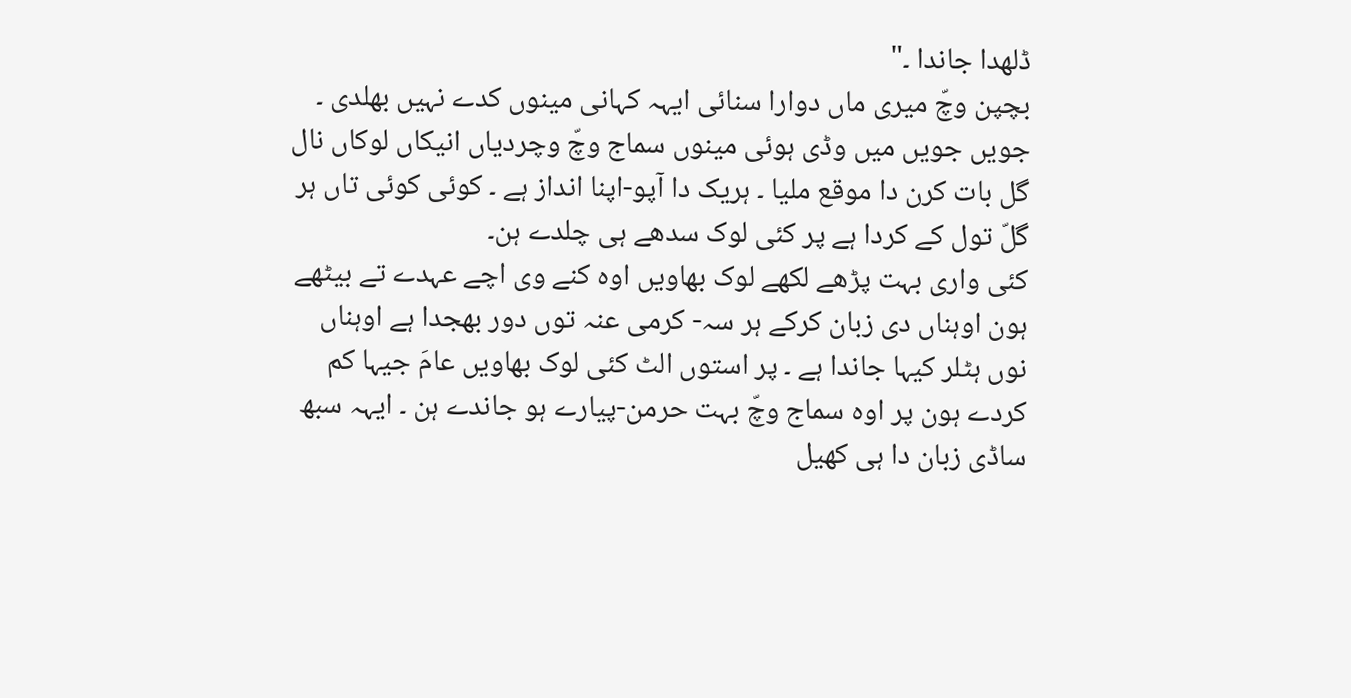ڈلھدا جاندا ۔"
بچپن وچّ میری ماں دوارا سنائی ایہہ کہانی مینوں کدے نہیں بھلدی ۔ جویں جویں میں وڈی ہوئی مینوں سماج وچّ وچردیاں انیکاں لوکاں نال گل بات کرن دا موقع ملیا ۔ ہریک دا آپو-اپنا انداز ہے ۔ کوئی کوئی تاں ہر گلّ تول کے کردا ہے پر کئی لوک سدھے ہی چلدے ہن۔
کئی واری بہت پڑھے لکھے لوک بھاویں اوہ کنے وی اچے عہدے تے بیٹھے ہون اوہناں دی زبان کرکے ہر س‍ہ- کرمی عنہ توں دور بھجدا ہے اوہناں نوں ہٹلر کیہا جاندا ہے ۔ پر استوں الٹ کئی لوک بھاویں عامَ جیہا کم کردے ہون پر اوہ سماج وچّ بہت حرمن-پیارے ہو جاندے ہن ۔ ایہہ سبھ ساڈی زبان دا ہی کھیل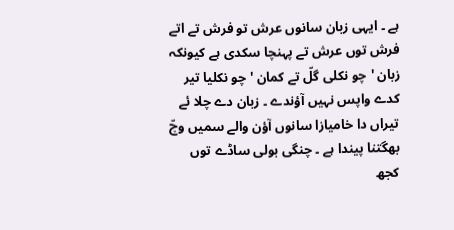ہے ۔ ایہی زبان سانوں عرش تو فرش تے اتے فرش توں عرش تے پہنچا سکدی ہے کیونکہ زبان 'چو نکلی گلّ تے کمان 'چو نکلیا تیر کدے واپس نہیں آؤندے ۔ زبان دے چلا ئے تیراں دا خامیازا سانوں آؤن والے سمیں وچّ بھگتنا پیندا ہے ۔ چنگی بولی ساڈے توں کجھ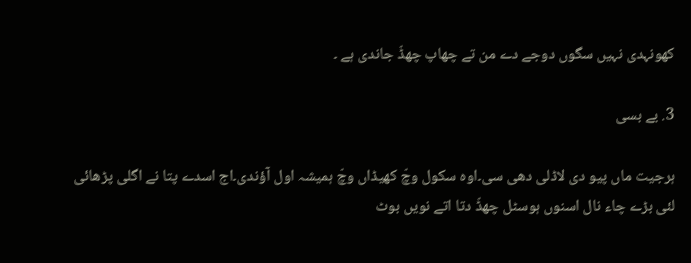کھونہدی نہیں سگوں دوجے دے من تے چھاپ چھڈّ جاندی ہے ۔

3. بے بسی

ہرجیت ماں پیو دی لاڈلی دھی سی۔اوہ سکول وچّ کھیڈاں وچّ ہمیشہ اول آؤندی۔اج اسدے پتا نے اگلی پڑھائی لئی بڑے چاء نال اسنوں ہوسٹل چھڈّ دتا اتے نویں بوٹ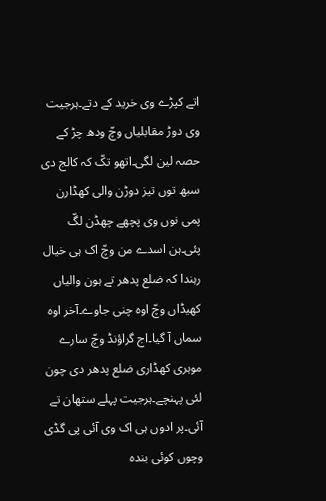اتے کپڑے وی خرید کے دتے۔ہرجیت وی دوڑ مقابلیاں وچّ ودھ چڑ کے حصہ لین لگی۔اتھو تکّ کہ کالج دی سبھ توں تیز دوڑن والی کھڈارن پمی نوں وی پچھے چھڈن لگّ پئی۔ہن اسدے من وچّ اک ہی خیال رہندا کہ ضلع پدھر تے ہون والیاں کھیڈاں وچّ اوہ چنی جاوے۔آخر اوہ سماں آ گیا۔اج گراؤنڈ وچّ سارے موہری کھڈاری ضلع پدھر دی چون لئی پہنچے۔ہرجیت پہلے ستھان تے آئی۔پر ادوں ہی اک وی آئی پی گڈی وچوں کوئی بندہ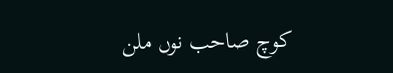کوچ صاحب نوں ملن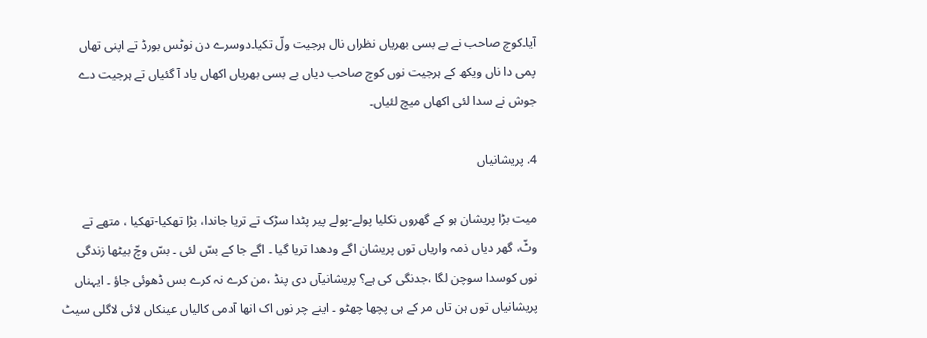آیا۔کوچ صاحب نے بے بسی بھریاں نظراں نال ہرجیت ولّ تکیا۔دوسرے دن نوٹس بورڈ تے اپنی تھاں پمی دا ناں ویکھ کے ہرجیت نوں کوچ صاحب دیاں بے بسی بھریاں اکھاں یاد آ گئیاں تے ہرجیت دے جوش نے سدا لئی اکھاں میچ لئیاں۔

4. پریشانیاں

میت بڑا پریشان ہو کے گھروں نکلیا پولے-پولے پیر پٹدا سڑک تے تریا جاندا، بڑا تھکیا-تھکیا ، متھے تے وٹّ، گھر دیاں ذمہ واریاں توں پریشان اگے ودھدا تریا گیا ۔ اگے جا کے بسّ لئی ۔ بسّ وچّ بیٹھا زندگی نوں کوسدا سوچن لگا ،جدنگی کی ہے؟ پریشانیآں دی پنڈ ،من کرے نہ کرے بس ڈھوئی جاؤ ۔ ایہناں پریشانیاں توں ہن تاں مر کے ہی پچھا چھٹو ۔ اینے چر نوں اک انھا آدمی کالیاں عینکاں لائی لاگلی سیٹ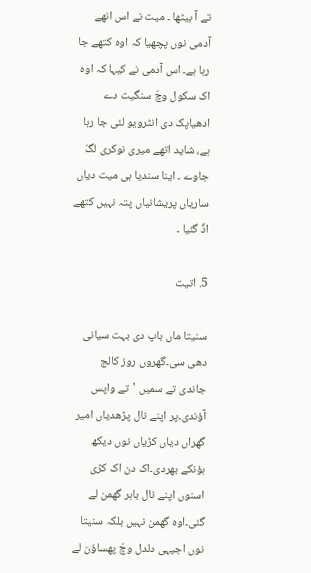تے آ بیٹھا ۔ میت نے اس انھے آدمی نوں پچھیا کہ اوہ کتھے جا رہا ہے۔ اس آدمی نے کیہا کہ اوہ اک سکول وچّ سنگیت دے ادھیاپک دی انٹرویو لئی جا رہا ہے، شاید اتھے میری نوکری لگّ جاوے ۔ اینا سندیا ہی میت دیاں ساریاں پریشانیاں پتہ نہیں کتھے اڈّ گئیا ۔

5. اتیت

سنیتا ماں باپ دی بہت سیانی دھی سی۔گھروں روز کالج جاندی تے سمیں 'تے واپس آؤندی۔پر اپنے نال پڑھدیاں امیر گھراں دیاں کڑیاں نوں دیکھ ہؤنکے بھردی۔اک دن اک کڑی اسنوں اپنے نال باہر گھمن لے گئی۔اوہ گھمن نہیں بلکہ سنیتا نوں اجیہی دلدل وچّ پھساؤن لے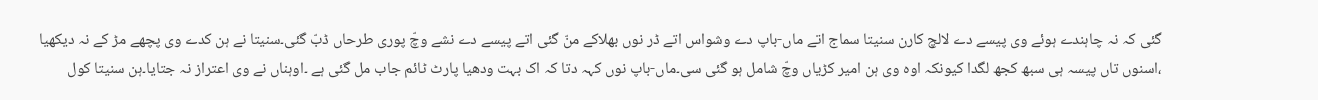گئی کہ نہ چاہندے ہوئے وی پیسے دے لالچ کارن سنیتا سماج اتے ماں-باپ دے وشواس اتے ڈر نوں بھلاکے منّ گئی اتے پیسے دے نشے وچّ پوری طرحاں ڈبّ گئی۔سنیتا نے ہن کدے وی پچھے مڑ کے نہ دیکھیا ،اسنوں تاں پیسہ ہی سبھ کجھ لگدا کیونکہ اوہ وی ہن امیر کڑیاں وچّ شامل ہو گئی سی۔ماں-باپ نوں کہہ دتا کہ اک بہت ودھیا پارٹ ٹائم جاب مل گئی ہے ۔اوہناں نے وی اعتراز نہ جتایا۔ہن سنیتا کول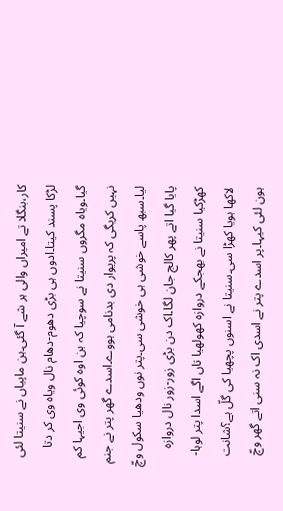کار،بنگلا تے امیراں والی ہر شے آ گئی۔ہن ماپیاں نے سنیتا لئی لڑکا پسند کیتا۔ادوں ہی بڑی دھوم-دھام نال ویاہ وی کر دتا گیا۔ویاہ مگروں سنیتا نے سوچیا کہ ہن اوہ کوئی وی اجیہا کم نہیں کریگی کہ پریوار دی بدنامی ہووے۔اسدے گھر پتر نے جنم لیا۔سبھ پاسے خوشی ہی خوشی سی۔پتر نوں ودھیا سکول وچّ پایا گیا اتے پھر کالج جان لگا۔اک دن بڑی زور-زور نال دروازہ کھڑکیا سنیتا نے بھجکے دروازہ کھولھیا تاں اگے اسدا پتر لوہا-لاکھا ہویا کھڑا سی۔سنیتا نے اسنوں پچھیا کی گلّ ہے؟شانت ہون لئی کیہا۔پر اسدے پتر نے اسدی اک نہ سنی اتے گھر وچّ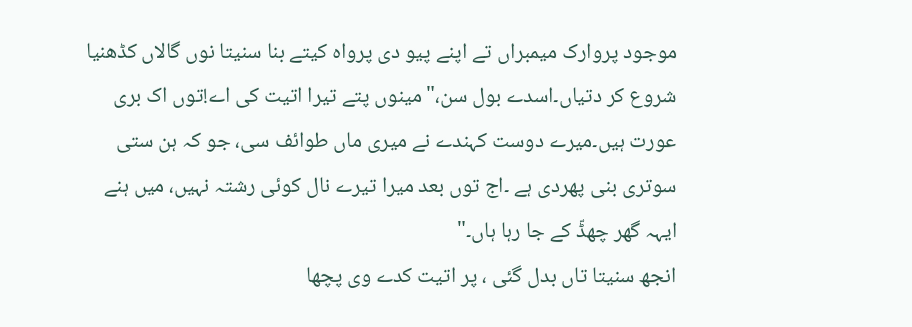موجود پروارک میمبراں تے اپنے پیو دی پرواہ کیتے بنا سنیتا نوں گالاں کڈھنیا شروع کر دتیاں۔اسدے بول سن،"مینوں پتے تیرا اتیت کی اے!توں اک بری عورت ہیں۔میرے دوست کہندے نے میری ماں طوائف سی، جو کہ ہن ستی سوتری بنی پھردی ہے ۔اج توں بعد میرا تیرے نال کوئی رشتہ نہیں، میں ہنے ایہہ گھر چھڈّ کے جا رہا ہاں۔"
انجھ سنیتا تاں بدل گئی ، پر اتیت کدے وی پچھا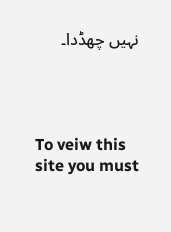نہیں چھڈدا۔




To veiw this site you must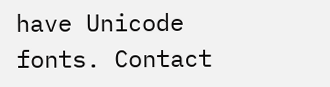have Unicode fonts. Contact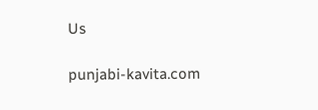Us

punjabi-kavita.com